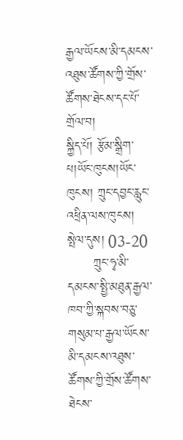རྒྱལ་ཡོངས་མི་དམངས་འཐུས་ཚོགས་ཀྱི་གྲོས་ཚོགས་ཐེངས་དང་པོ་གྲོལ་བ།
སྐྱིད་པོ། རྩོམ་སྒྲིག་པ།ཡོང་ཁུངས།ཡོང་ཁུངས། ཀྲུང་དབྱང་རླུང་འཕྲིན་ལས་ཁུངས། སྤེལ་དུས། 03-20
      ཀྲུང་ཧྭ་མི་དམངས་སྤྱི་མཐུན་རྒྱལ་ཁབ་ཀྱི་སྐབས་བཅུ་གསུམ་པ་རྒྱལ་ཡོངས་མི་དམངས་འཐུས་ཚོགས་ཀྱི་གྲོས་ཚོགས་ཐེངས་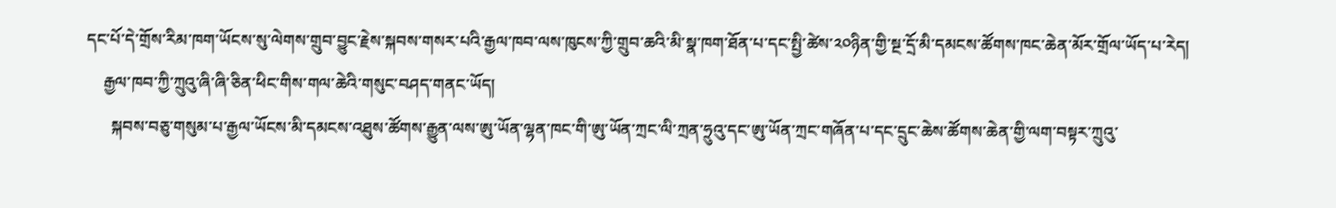དང་པོ་དེ་གྲོས་རིམ་ཁག་ཡོངས་སུ་ལེགས་གྲུབ་བྱུང་རྗེས་སྐབས་གསར་པའི་རྒྱལ་ཁབ་ལས་ཁུངས་ཀྱི་གྲུབ་ཆའི་མི་སྣ་ཁག་ཐོན་པ་དང་སྤྱི་ཚེས་༢༠ཉིན་གྱི་སྔ་དྲོ་མི་དམངས་ཚོགས་ཁང་ཆེན་མོར་གྲོལ་ཡོད་པ་རེད།
    རྒྱལ་ཁབ་ཀྱི་ཀྲུའུ་ཞི་ཞི་ཅིན་ཕིང་གིས་གལ་ཆེའི་གསུང་བཤད་གནང་ཡོད།
      སྐབས་བཅུ་གསུམ་པ་རྒྱལ་ཡོངས་མི་དམངས་འཐུས་ཚོགས་རྒྱུན་ལས་ཨུ་ཡོན་ལྷན་ཁང་གི་ཨུ་ཡོན་ཀྲང་ལི་ཀྲན་ཧྲུའུ་དང་ཨུ་ཡོན་ཀྲང་གཞོན་པ་དང་དྲུང་ཆེས་ཚོགས་ཆེན་གྱི་ལག་བསྟར་ཀྲུའུ་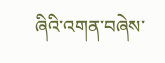ཞིའི་འགན་བཞེས་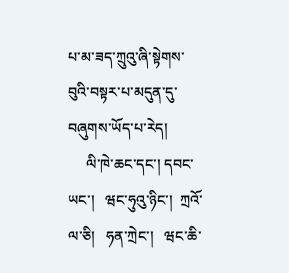པ་མ་ཟད་ཀྲུའུ་ཞི་སྟེགས་བུའི་བསྟར་པ་མདུན་དུ་བཞུགས་ཡོད་པ་རེད།
     ལི་ཁེ་ཆང་དང་། དབང་ཡང་།   ཝང་ཧུའུ་ཉིང་།  ཀྲའོ་ལ་ཅི།   ཧན་ཀྲེང་།   ཝང་ཆི་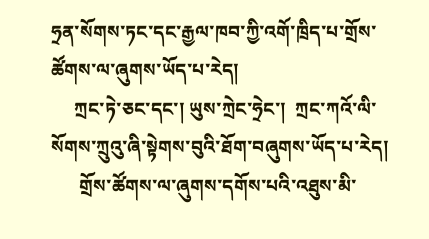ཧྲན་སོགས་ཏང་དང་རྒྱལ་ཁབ་ཀྱི་འགོ་ཁྲིད་པ་གྲོས་ཚོགས་ལ་ཞུགས་ཡོད་པ་རེད།
     ཀྲང་ཏེ་ཅང་དང་། ཡུས་ཀྲེང་ཧྲེང་།  ཀྲང་ཀའོ་ལི་སོགས་ཀྲུའུ་ཞི་སྟེགས་བུའི་ཐོག་བཞུགས་ཡོད་པ་རེད།
      གྲོས་ཚོགས་ལ་ཞུགས་དགོས་པའི་འཐུས་མི་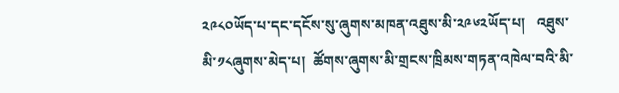༢༩༨༠ཡོད་པ་དང་དངོས་སུ་ཞུགས་མཁན་འཐུས་མི་༢༩༦༢ཡོད་པ།   འཐུས་མི་༡༨ཞུགས་མེད་པ།  ཚོགས་ཞུགས་མི་གྲངས་ཁྲིམས་གཏན་འཁེལ་བའི་མི་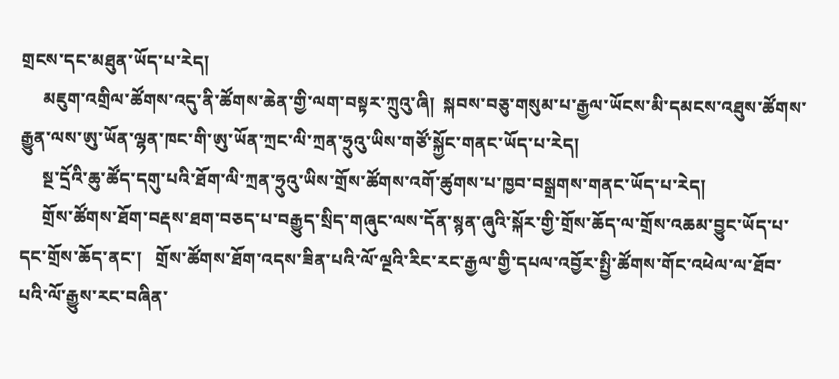གྲངས་དང་མཐུན་ཡོད་པ་རེད།
     མཇུག་འགྲིལ་ཚོགས་འདུ་ནི་ཚོགས་ཆེན་གྱི་ལག་བསྟར་ཀྲུའུ་ཞི།  སྐབས་བཅུ་གསུམ་པ་རྒྱལ་ཡོངས་མི་དམངས་འཐུས་ཚོགས་རྒྱུན་ལས་ཨུ་ཡོན་ལྷན་ཁང་གི་ཨུ་ཡོན་ཀྲང་ལི་ཀྲན་ཧྲུའུ་ཡིས་གཙོ་སྐྱོང་གནང་ཡོད་པ་རེད།
     སྔ་དྲོའི་ཆུ་ཚོད་དགུ་པའི་ཐོག་ལི་ཀྲན་ཧྲུའུ་ཡིས་གྲོས་ཚོགས་འགོ་ཚུགས་པ་ཁྱབ་བསྒྲགས་གནང་ཡོད་པ་རེད།
     གྲོས་ཚོགས་ཐོག་བརྡས་ཐག་བཅད་པ་བརྒྱུད་སྲིད་གཞུང་ལས་དོན་སྙན་ཞུའི་སྐོར་གྱི་གྲོས་ཆོད་ལ་གྲོས་འཆམ་བྱུང་ཡོད་པ་དང་གྲོས་ཆོད་ནང་།   གྲོས་ཚོགས་ཐོག་འདས་ཟིན་པའི་ལོ་ལྔའི་རིང་རང་རྒྱལ་གྱི་དཔལ་འབྱོར་སྤྱི་ཚོགས་གོང་འཕེལ་ལ་ཐོབ་པའི་ལོ་རྒྱུས་རང་བཞིན་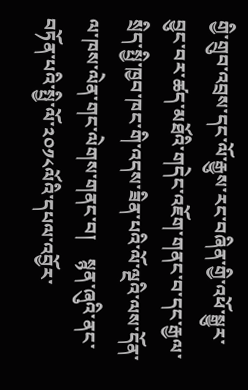གྱི་གྲུབ་འབྲས་དང་ལོ་རྒྱུས་རང་བཞིན་གྱི་འཕོ་སྒྱུར་བྱུང་བར་ཚད་མཐོའི་གདེང་འཇོག་གནང་བ་དང་རྒྱལ་སྲིད་སྤྱི་ཁྱབ་ཁང་གི་འདས་ཟིན་པའི་ལོ་ལྔའི་ལས་དོན་ལ་ཁས་ལེན་གང་ལེགས་གནང་བ།    སྙན་ཞུའི་ནང་བཏོན་པའི་སྤྱི་ལོ་༢༠༡༨ལོའི་དཔལ་འབྱོར་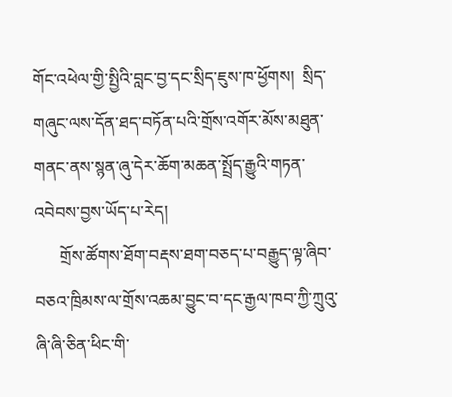གོང་འཕེལ་གྱི་སྤྱིའི་བླང་བྱ་དང་སྲིད་ཇུས་ཁ་ཕྱོགས།  སྲིད་གཞུང་ལས་དོན་ཐད་བཏོན་པའི་གྲོས་འགོར་མོས་མཐུན་གནང་ནས་སྙན་ཞུ་དེར་ཆོག་མཆན་སྤྲོད་རྒྱུའི་གཏན་འབེབས་བྱས་ཡོད་པ་རེད།
      གྲོས་ཚོགས་ཐོག་བརྡས་ཐག་བཅད་པ་བརྒྱུད་ལྟ་ཞིབ་བཅའ་ཁྲིམས་ལ་གྲོས་འཆམ་བྱུང་བ་དང་རྒྱལ་ཁབ་ཀྱི་ཀྲུའུ་ཞི་ཞི་ཅིན་ཕིང་གི་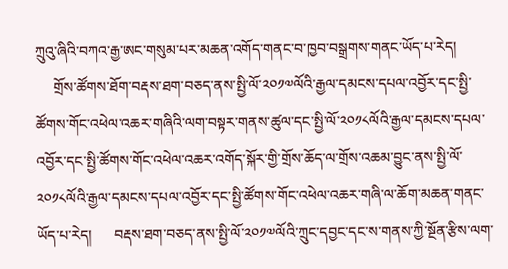ཀྲུའུ་ཞིའི་བཀའ་རྒྱ་ཨང་གསུམ་པར་མཆན་འགོད་གནང་བ་ཁྱབ་བསྒྲགས་གནང་ཡོད་པ་རེད།
     གྲོས་ཚོགས་ཐོག་བརྡས་ཐག་བཅད་ནས་སྤྱི་ལོ་༢༠༡༧ལོའི་རྒྱལ་དམངས་དཔལ་འབྱོར་དང་སྤྱི་ཚོགས་གོང་འཕེལ་འཆར་གཞིའི་ལག་བསྟར་གནས་ཚུལ་དང་སྤྱི་ལོ་༢༠༡༨ལོའི་རྒྱལ་དམངས་དཔལ་འབྱོར་དང་སྤྱི་ཚོགས་གོང་འཕེལ་འཆར་འགོད་སྐོར་གྱི་གྲོས་ཆོད་ལ་གྲོས་འཆམ་བྱུང་ནས་སྤྱི་ལོ་༢༠༡༨ལོའི་རྒྱལ་དམངས་དཔལ་འབྱོར་དང་སྤྱི་ཚོགས་གོང་འཕེལ་འཆར་གཞི་ལ་ཆོག་མཆན་གནང་ཡོད་པ་རེད།      བརྡས་ཐག་བཅད་ནས་སྤྱི་ལོ་༢༠༡༧ལོའི་ཀྲུང་དབྱང་དང་ས་གནས་ཀྱི་སྔོན་རྩིས་ལག་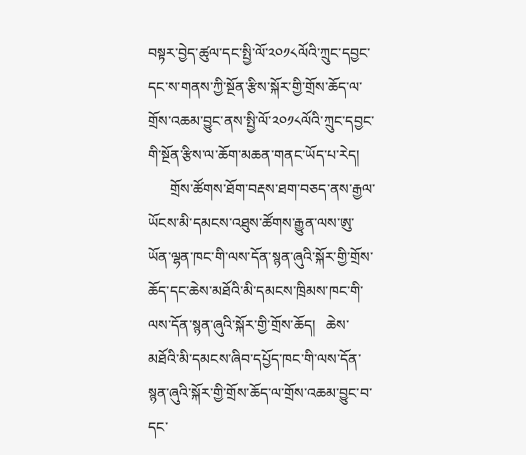བསྟར་བྱེད་ཚུལ་དང་སྤྱི་ལོ་༢༠༡༨ལོའི་ཀྲུང་དབྱང་དང་ས་གནས་ཀྱི་སྔོན་རྩིས་སྐོར་གྱི་གྲོས་ཆོད་ལ་གྲོས་འཆམ་བྱུང་ནས་སྤྱི་ལོ་༢༠༡༨ལོའི་ཀྲུང་དབྱང་གི་སྔོན་རྩིས་ལ་ཆོག་མཆན་གནང་ཡོད་པ་རེད།
      གྲོས་ཚོགས་ཐོག་བརྡས་ཐག་བཅད་ནས་རྒྱལ་ཡོངས་མི་དམངས་འཐུས་ཚོགས་རྒྱུན་ལས་ཨུ་ཡོན་ལྷན་ཁང་གི་ལས་དོན་སྙན་ཞུའི་སྐོར་གྱི་གྲོས་ཆོད་དང་ཆེས་མཐོའི་མི་དམངས་ཁྲིམས་ཁང་གི་ལས་དོན་སྙན་ཞུའི་སྐོར་གྱི་གྲོས་ཆོད།   ཆེས་མཐོའི་མི་དམངས་ཞིབ་དཔྱོད་ཁང་གི་ལས་དོན་སྙན་ཞུའི་སྐོར་གྱི་གྲོས་ཆོད་ལ་གྲོས་འཆམ་བྱུང་བ་དང་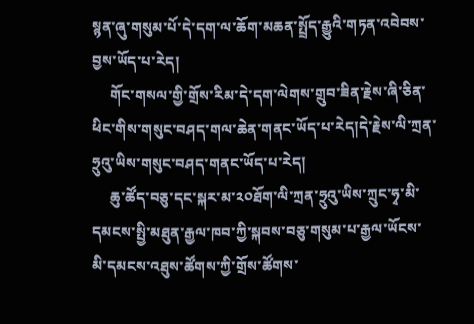སྙན་ཞུ་གསུམ་པོ་དེ་དག་ལ་ཆོག་མཆན་སྤྲོད་རྒྱུའི་གཏན་འབེབས་བྱས་ཡོད་པ་རེད།
     གོང་གསལ་གྱི་གྲོས་རིམ་དེ་དག་ལེགས་གྲུབ་ཟིན་རྗེས་ཞི་ཅིན་ཕིང་གིས་གསུང་བཤད་གལ་ཆེན་གནང་ཡོད་པ་རེད།དེ་རྗེས་ལི་ཀྲན་ཧྲུའུ་ཡིས་གསུང་བཤད་གནང་ཡོད་པ་རེད།
     ཆུ་ཚོད་བཅུ་དང་སྐར་མ་༢༠ཐོག་ལི་ཀྲན་ཧྲུའུ་ཡིས་ཀྲུང་ཧྭ་མི་དམངས་སྤྱི་མཐུན་རྒྱལ་ཁབ་ཀྱི་སྐབས་བཅུ་གསུམ་པ་རྒྱལ་ཡོངས་མི་དམངས་འཐུས་ཚོགས་ཀྱི་གྲོས་ཚོགས་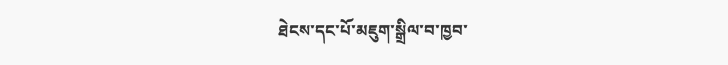ཐེངས་དང་པོ་མཇུག་སྒྲིལ་བ་ཁྱབ་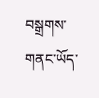བསྒྲགས་གནང་ཡོད་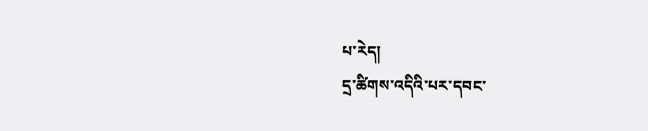པ་རེད།
དྲ་ཚིགས་འདིའི་པར་དབང་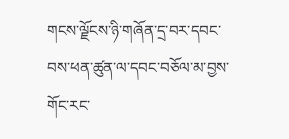གངས་ལྗོངས་ཉི་གཞོན་དྲ་བར་དབང་བས་ཕན་ཚུན་ལ་དབང་བཅོལ་མ་བྱས་གོང་རང་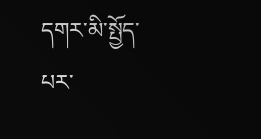དགར་མི་སྤྱོད་པར་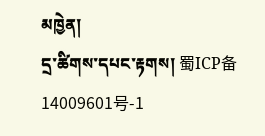མཁྱེན།
དྲ་ཚིགས་དཔང་རྟགས། 蜀ICP备14009601号-1